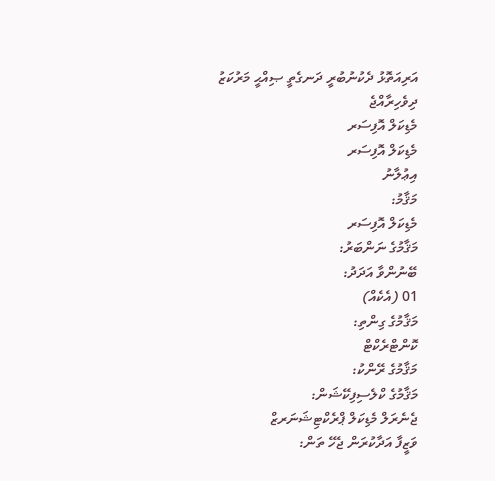އަރިއަތޮޅު ދެކުނުބުރީ ދަނގެތީ ޞިއްޙީ މަރުކަޒު
ދިވެހިރާއްޖެ
މެޑިކަލް އޮފިސަރ
މެޑިކަލް އޮފިސަރ
އިޢުލާނު
މަޤާމު:
މެޑިކަލް އޮފިސަރ
މަޤާމުގެ ނަންބަރު:
ބޭނުންވާ އަދަދު:
01 (އެކެއް)
މަޤާމުގެ ގިންތި:
ކޮންޓްރެކްޓް
މަޤާމުގެ ރޭންކު:
މަޤާމުގެ ކްލެސިފިކޭޝަން:
ޖެނެރަލް މެޑިކަލް ޕްރެކްޓިޝަނަރޒް
ވަޒީފާ އަދާކުރަން ޖެހޭ ތަން: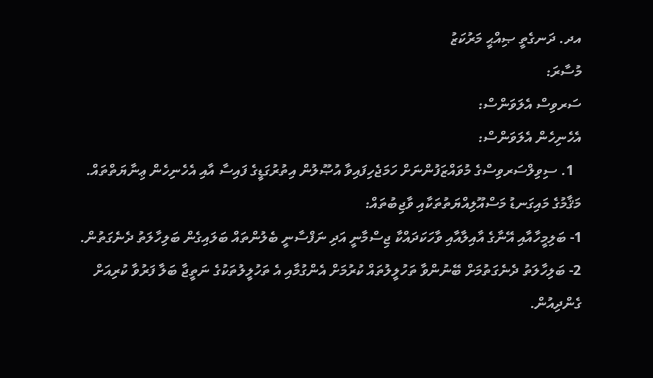އދ. ދަނގެތީ ޞިއްޙީ މަރުކަޒު
މުސާރަ:
ސަރވިސް އެލަވަންސް:
އެހެނިހެން އެލަވަންސް:
  1. ސިވިލްސަރވިސްގެ މުވައްޒަފުންނަށް ހަމަޖެހިފައިވާ އުޞޫލުން އިތުރުގަޑީގެ ފައިސާ އާއި އެހެނިހެން ޢިނާޔަތްތައް.
މަޤާމުގެ މައިގަނޑު މަސްއޫލިއްޔަތުތަކާއި ވާޖިބުތައް:
1- ބަލިމީހާއާއި އޭނާގެ އާއިލާއާއި ވާހަކަދައްކާ ޖިސްމާނީ އަދި ނަފްސާނީ ބެލުންތައް ބަލައިގެން ބަލިހާލަތު ދެނެގަތުން.
2- ބަލިހާލަތު ދެނެގަތުމަށް ބޭނުންވާ ތަހުލީލުތައް ކުރުމަށް އެންގުމާއި އެ ތަހުލީލުތަކުގެ ނަތީޖާ ބަލާ ފަރުވާ ކުރިއަށް ގެންދިއުން.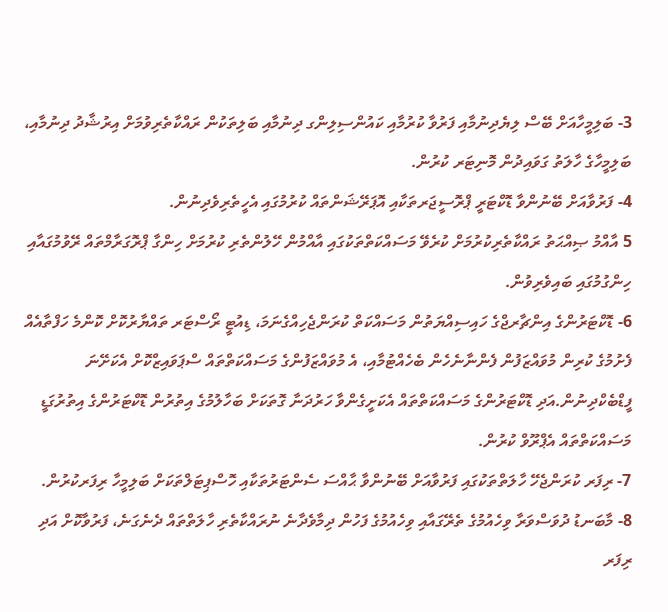3- ބަލިމީހާއަށް ބޭސް ލިޔެދިނުމާއި ފަރުވާ ކުރުމާއި ކައުންސިލިންގ ދިނުމާއި ބަލިތަކުން ރައްކާތެރިވުމަށް އިރުޝާދު ދިނުމާއި، ބަލިމީހާގެ ހާލަތު ގަވައިދުން މޮނިޓަރ ކުރުން.
4- ފަރުވާއަށް ބޭނުންވާ ޑޮކްޓަރީ ޕްރޮސީޖަރތަކާއި އޮޕަރޭޝަންތައް ކުރުމުގައި އެހީތެރިވެދިނުން.
5 އާއްމު ޞިއްޙަތު ރައްކާތެރިކުރުމަށް ކުރެވޭ މަސައްކަތްތަކުގައި އާއްމުން ހޭލުންތެރި ކުރުމަށް ހިންގާ ޕްރޮގަރާމްތައް ރޭވުމުގައާއި ހިންގުމުގައި ބައިވެރިވުން.
6- ޑޮކްޓަރުންގެ އިންޗާރޖްގެ ހައިސިއްޔަތުން މަސައްކަތް ކުރަންޖެހިއްގެނަމަ، ޑިއުޓީ ރޯސްޓަރ ތައްޔާރުކޮށް ކޮންމެ ހަފްތާއެއް ފެށުމުގެ ކުރިން މުވައްޒަފުން ފެންނާނެހެން ބެހެއްޓުމާއި، އެ މުވައްޒަފުންގެ މަސައްކަތްތައް ސްޕަވައިޒްކޮށް އެކަށޭނަ ފީޑްބެކްދިނުން.އަދި ޑޮކްޓަރުންގެ މަސައްކަތްތައް އެކަށީގެންވާ ހަރުދަނާ ގޮތަކަށް ބަހާލުމުގެ އިތުރުން ޑޮކްޓަރުންގެ އިތުރުގަޑީ މަސައްކަތްތައް އެޕްރޫވް ކުރުން.
7- ރިފަރ ކުރަންޖެހޭ ހާލަތްތަކުގައި ފަރުވާއަށް ބޭނުންވާ ޙާއްސަ ސެންޓަރުތަކާއި ހޮސްޕިޓަލްތަކަށް ބަލިމީހާ ރިފަރކުރުން.
8- މާބަނޑު ދުވަސްވަރާ ވިހެއުމުގެ ތެރޭގައާއި ވިހެއުމުގެ ފަހުން ދިމާވެދާނެ ނުރައްކާތެރި ހާލަތްތައް ދެނެގަނެ، ފަރުވާކޮށް އަދި ރިފަރ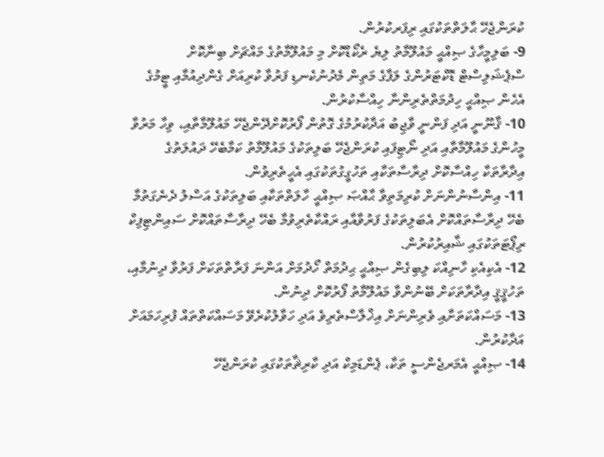ކުރަންޖެހޭ ޙާލަތްތަކުގައި ރިފަރކުރުން.
9- ބަލިމީހާގެ ޞިއްޙީ މައުލޫމާތު ލިޔެ ރެކޯޑްކޮށް މި މައުލޫމާތުގެ މައްޗަށް ބިނާކޮށް ސްޕެޝަލިސްޓް ޑޮކްޓަރުންގެ ލަފާގެ މަތިން މެދުނުކެނޑި ފަރުވާ ކުރިއަށް ގެންދިއުމާއި ޓީމުގެ އެހެން ޞިއްޙީ ހިދުމަތްތެރިންނާ ހިއްސާކުރުން.
10- ޤާނޫނީ އަދި ފަންނީ ވާޖިބު އަދާކުރުމުގެ ގޮތުން ފޯރުކޮށްދޭންޖެހޭ މައުލޫމާތާއި، ވިހާ މަރުވާ މީހުންގެ މައުލޫމާތާއި އަދި ނޯޓިފައި ކުރަންޖެހޭ ބަލިތަކުގެ މައުލޫމާތު ކަމާބެހޭ ދައުލަތުގެ އިދާރާތަކާ ހިއްސާކޮށް ދިރާސާތަކާއި ތަހުގީގުތަކުގައި އެހީތެރިވުން.
11- އިންސާނުންނަށް ކުރިމަތިވާ ޙާއްޞަ ޞިއްޙީ ހާލަތްތަކާއި ބަލިތަކުގެ އަސްލު ދެނެގަތުމާ ބެހޭ ދިރާސާތައްކޮށް އެބަލިތަކުގެ ފަރުވާއާއި ރައްކާތެރިވުމާ ބެހޭ ދިރާސާތައްކޮށް ސައިންޓިފިކް ރިޕޯޓަތަކުގައި ޝާއިރުކުރުން.
12- އެކިއެކި ހާނިއްކަ ލިބިގެން ޞިއްޙީ ޙިދުމަތް ހޯދުމަށް އަންނަ ފަރާތްތަކަށް ފަރުވާ ދިނުމާއި، ތަހުޤީޤީ އިދާރާތަކަށް ބޭނުންވާ މައުލޫމާތު ފޯރުކޮށް ދިނުން.
13- މަސައްކަތަށާއި ވެރިންނަށް އިޚްލާސްތެރިވެ އަދި ހަވާލުކުރެވޭ މަސައްކަތްތައް ފުރިހަމައަށް އަދާކުރުން.
14- ޞިއްޙީ އެމަރޖެންސީ ތަކާ، ޕެންޑަމިކް އަދި ކާރިޘާތަކުގައި ކުރަންޖެހޭ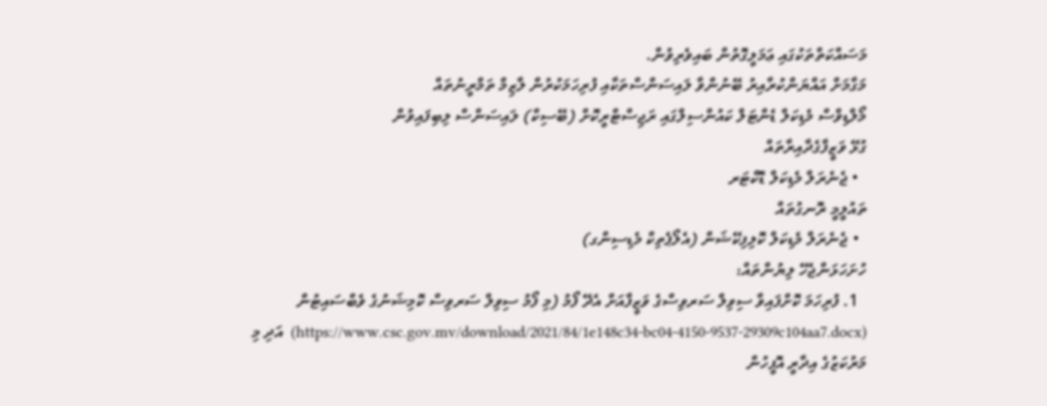މަސައްކަތްތަކުގައި ޢަމަލީގޮތުން ބައިވެރިވުން.
މަގާމަށް އައްޔަންކުރާއިރު ބޭނުންވާ ލައިސަންސްތަކާއި ފުރިހަމަކުރުން ލާޒިމް ތަމްރީނުތައް
މޯލްޑިވްސް މެޑިކަލް ޑެންޓަލް ކައުންސިލްގައި ރަޖިސްޓްރީކޮށް (ބޭސިކް) ލައިސަންސް ލިބިފައިވުން
ގުޅޭ ވަޒީފާގެދާއިރާތައް
  • ޖެނެރަލް މެޑިކަލް ޑޮކްޓަރ
ތައުލީމީ ރޮނގުތައް
  • ޖެނެރަލް މެޑިކަލް ކޮލިފިކޭޝަން (އެލޯޕެތިކް މެޑިސިންގ)
ހުށަހަޅަންޖެހޭ ލިޔުންތައް:
  1. ފުރިހަމަ ކޮށްފައިވާ ސިވިލް ސަރވިސްގެ ވަޒީފާއަށް އެދޭ ފޯމު (މި ފޯމު ސިވިލް ސަރވިސް ކޮމިޝަނުގެ ވެބްސައިޓުން (https://www.csc.gov.mv/download/2021/84/1e148c34-bc04-4150-9537-29309c104aa7.docx)  އަދި މި މަރުކަޒުގެ އިދާރީ އޮފީހުން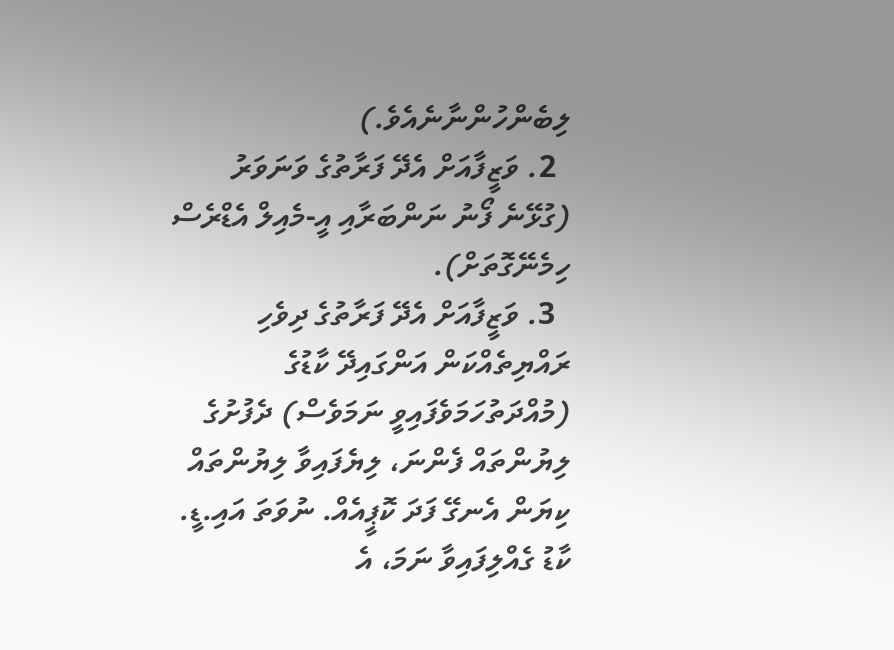ލިބެންހުންނާނެއެވެ.)
  2. ވަޒީފާއަށް އެދޭ ފަރާތުގެ ވަނަވަރު (ގުޅޭނެ ފޯނު ނަންބަރާއި އީ-މެއިލް އެޑްރެސް ހިމެނޭގޮތަށް).
  3. ވަޒީފާއަށް އެދޭ ފަރާތުގެ ދިވެހި ރައްޔިތެއްކަން އަންގައިދޭ ކާޑުގެ (މުއްދަތުހަމަވެފައިވީ ނަމަވެސް) ދެފުށުގެ ލިޔުންތައް ފެންނަ، ލިޔެފައިވާ ލިޔުންތައް ކިޔަން އެނގޭ ފަދަ ކޮޕީއެއް. ނުވަތަ އައި.ޑީ. ކާޑު ގެއްލިފައިވާ ނަމަ، އެ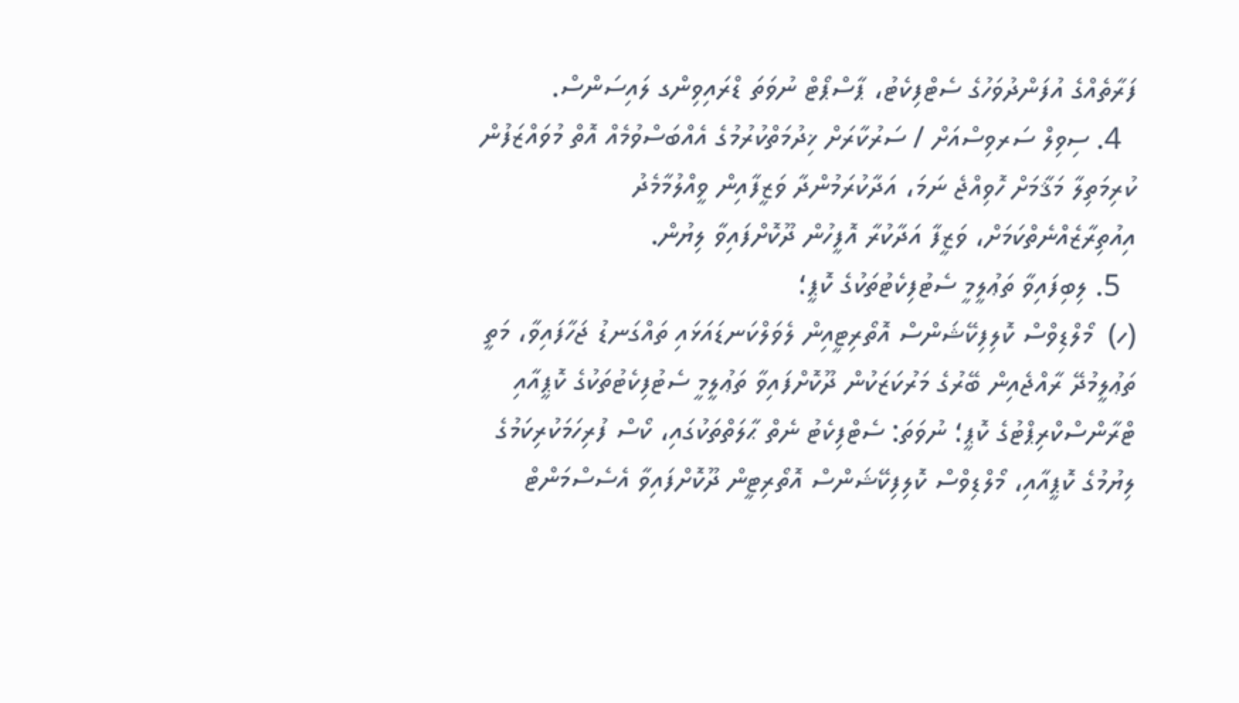ފަރާތެއްގެ އުފަންދުވަހުގެ ސެޓްފިކެޓު، ޕާސްޕޯޓް ނުވަތަ ޑްރައިވިންގ ލައިސަންސް.
  4. ސިވިލް ސަރވިސްއަށް / ސަރުކާރަށް ޚިދުމަތްކުރުމުގެ އެއްބަސްވުމެއް އޮތް މުވައްޒަފުން ކުރިމަތިލާ މަޤާމަށް ހޮވިއްޖެ ނަމަ، އަދާކުރަމުންދާ ވަޒީފާއިން ވީއްލުމާމެދު އިއުތިރާޒެއްނެތްކަމަށް، ވަޒީފާ އަދާކުރާ އޮފީހުން ދޫކޮށްފައިވާ ލިޔުން.
  5. ލިބިފައިވާ ތަޢުލީމީ ސެޓުފިކެޓުތަކުގެ ކޮޕީ؛
(ހ)  މޯލްޑިވްސް ކޮލިފިކޭޝަންސް އޮތޯރިޓީއިން ލެވަލްކަނޑައަޅައި ތައްގަނޑު ޖަހާފައިވާ، މަތީ ތަޢުލީމުދޭ ރާއްޖެއިން ބޭރުގެ މަރުކަޒަކުން ދޫކޮށްފައިވާ ތަޢުލީމީ ސެޓުފިކެޓުތަކުގެ ކޮޕީއާއި ޓްރާންސްކްރިޕްޓުގެ ކޮޕީ؛ ނުވަތަ: ސެޓްފިކެޓު ނެތް ޙާލަތްތަކުގައި، ކޯސް ފުރިހަމަކުރިކަމުގެ ލިޔުމުގެ ކޮޕީއާއި، މޯލްޑިވްސް ކޮލިފިކޭޝަންސް އޮތޯރިޓީން ދޫކޮށްފައިވާ އެސެސްމަންޓް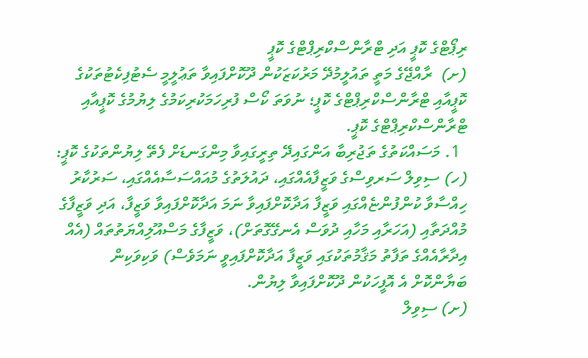ރިޕޯޓްގެ ކޮޕީ އަދި ޓްރާންސްކްރިޕްޓްގެ ކޮޕީ
(ށ)  ރާއްޖޭގެ މަތީ ތައުލީމުދޭ މަރުކަޒަކުން ދޫކޮށްފައިވާ ތަޢުލީމީ ސެޓުފިކެޓުތަކުގެ ކޮޕީއާއި ޓްރާންސްކްރިޕްޓްގެ ކޮޕީ؛ ނުވަތަ ކޯސް ފުރިހަމަކުރިކަމުގެ ލިޔުމުގެ ކޮޕީއާއި ޓްރާންސްކްރިޕްޓްގެ ކޮޕީ.
  1. މަސައްކަތުގެ ތަޖުރިބާ އަންގައިދޭ ތިރީގައިވާ މިންގަނޑަށް ފެތޭ ލިޔުންތަކުގެ ކޮޕީ:
(ހ) ސިވިލް ސަރވިސްގެ ވަޒީފާއެއްގައި، ދައުލަތުގެ މުއައްސަސާއެއްގައި، ސަރުކާރު ހިއްސާވާ ކުންފުންޏެއްގައި ވަޒީފާ އަދާކޮށްފައިވާ ނަމަ އަދާކޮށްފައިވާ ވަޒީފާ، އަދި ވަޒީފާގެ މުއްދަތާއި (އަހަރާއި މަހާއި ދުވަސް އެނގޭގޮތަށް)، ވަޒީފާގެ މަސްއޫލިއްޔަތުތައް (އެއް އިދާރާއެއްގެ ތަފާތު މަޤާމުތަކުގައި ވަޒީފާ އަދާކޮށްފައިވީ ނަމަވެސް) ވަކިވަކިން ބަޔާންކޮށް އެ އޮފީހަކުން ދޫކޮށްފައިވާ ލިޔުން.
(ށ) ސިވިލް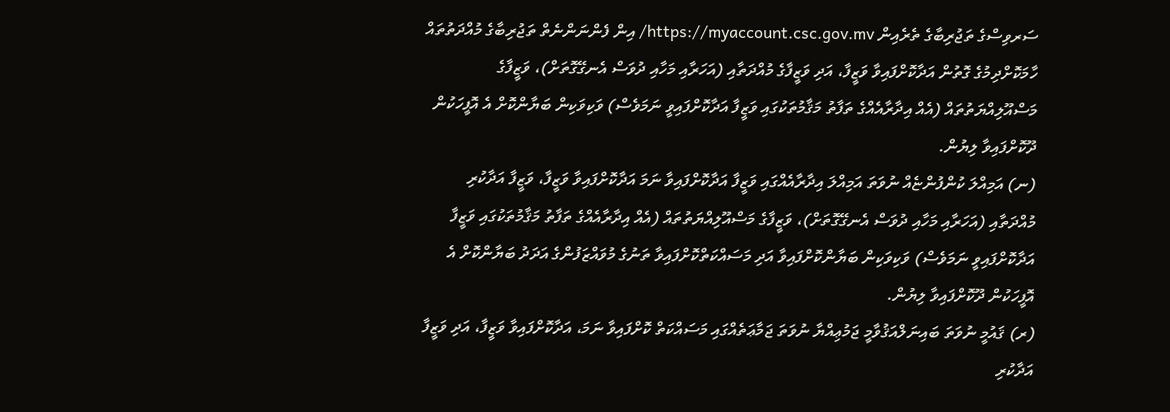ސަރވިސްގެ ތަޖުރިބާގެ ތެރެއިން https://myaccount.csc.gov.mv/ އިން ފެންނަންނެތް ތަޖުރިބާގެ މުއްދަތުތައް ހާމަކޮށްދިމުގެ ގޮތުން އަދާކޮށްފައިވާ ވަޒީފާ، އަދި ވަޒީފާގެ މުއްދަތާއި (އަހަރާއި މަހާއި ދުވަސް އެނގޭގޮތަށް)، ވަޒީފާގެ މަސްއޫލިއްޔަތުތައް (އެއް އިދާރާއެއްގެ ތަފާތު މަޤާމުތަކުގައި ވަޒީފާ އަދާކޮށްފައިވީ ނަމަވެސް) ވަކިވަކިން ބަޔާންކޮށް އެ އޮފީހަކުން ދޫކޮށްފައިވާ ލިޔުން.
(ނ) އަމިއްލަ ކުންފުންޏެއް ނުވަތަ އަމިއްލަ އިދާރާއެއްގައި ވަޒީފާ އަދާކޮށްފައިވާ ނަމަ އަދާކޮށްފައިވާ ވަޒީފާ، ވަޒީފާ އަދާކުރި މުއްދަތާއި (އަހަރާއި މަހާއި ދުވަސް އެނގޭގޮތަށް)، ވަޒީފާގެ މަސްއޫލިއްޔަތުތައް (އެއް އިދާރާއެއްގެ ތަފާތު މަޤާމުތަކުގައި ވަޒީފާ އަދާކޮށްފައިވީ ނަމަވެސް) ވަކިވަކިން ބަޔާންކޮށްފައިވާ އަދި މަސައްކަތްކޮށްފައިވާ ތަނުގެ މުވައްޒަފުންގެ އަދަދު ބަޔާންކޮށް އެ އޮފީހަކުން ދޫކޮށްފައިވާ ލިޔުން.
(ރ) ޤައުމީ ނުވަތަ ބައިނަލްއަޤުވާމީ ޖަމުޢިއްޔާ ނުވަތަ ޖަމާޢަތެއްގައި މަސައްކަތް ކޮށްފައިވާ ނަމަ، އަދާކޮށްފައިވާ ވަޒީފާ، އަދި ވަޒީފާ އަދާކުރި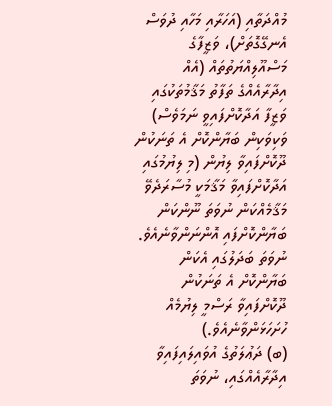މުއްދަތާއި (އަހަރާއި މަހާއި ދުވަސް އެނގޭގޮތަށް)، ވަޒީފާގެ މަސްއޫލިއްޔަތުތައް (އެއް އިދާރާއެއްގެ ތަފާތު މަޤާމުތަކުގައި ވަޒީފާ އަދާކޮށްފައިވީ ނަމަވެސް) ވަކިވަކިން ބަޔާންކޮށް އެ ތަނަކުން ދޫކޮށްފައިވާ ލިޔުން (މި ލިޔުމުގައި އަދާކޮށްފައިވާ މަޤާމަކީ މުސާރަދެވޭ މަޤާމެއްކަން ނުވަތަ ނޫންކަން ބަޔާންކޮށްފައި އޮންނަންވާނެއެވެ. ނުވަތަ ބަދަލުގައި އެކަން ބަޔާންކޮށް އެ ތަނަކުން ދޫކޮށްފައިވާ ރަސްމީ ލިޔުމެއް ހުށަހަޅަންވާނެއެވެ.)
(ބ) ދަޢުލަތުގެ އުވައިލައިފައިވާ އިދާރާއެއްގައި، ނުވަތަ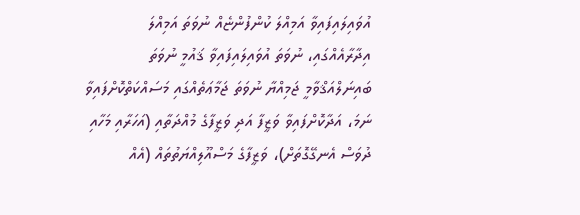އުވައިލައިފައިވާ އަމިއްލަ ކުންފުންޏެއް ނުވަތަ އަމިއްލަ އިދާރާއެއްގައި، ނުވަތަ އުވައިލައިފައިވާ ޤައުމީ ނުވަތަ ބައިނަލްއަޤްވާމީ ޖަމިއްޔާ ނުވަތަ ޖަމާޢަތެއްގައި މަސައްކަތްކޮށްފައިވާ ނަމަ، އަދާކޮށްފައިވާ ވަޒީފާ އަދި ވަޒީފާގެ މުއްދަތާއި (އަހަރާއި މަހާއި ދުވަސް އެނގޭގޮތަށް)، ވަޒީފާގެ މަސްއޫލިއްޔަތުތައް (އެއް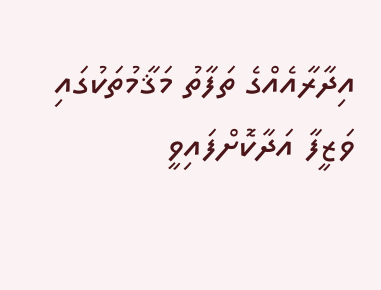އިދާރާއެއްގެ ތަފާތު މަޤާމުތަކުގައި ވަޒީފާ އަދާކޮށްފައިވީ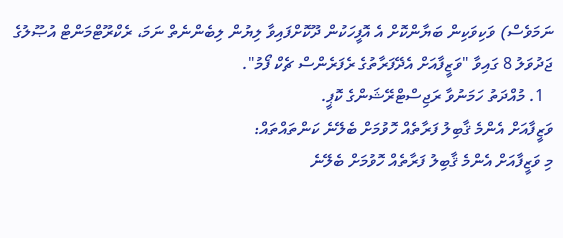ނަމަވެސް) ވަކިވަކިން ބަޔާންކޮށް އެ އޮފީހަކުން ދޫކޮށްފައިވާ ލިޔުން ލިބެންނެތް ނަމަ، ރެކްރޫޓްމަންޓް އުޞޫލުގެ ޖަދުވަލު 8 ގައިވާ "ވަޒީފާއަށް އެދޭފަރާތުގެ ރެފަރެންސް ޗެކް ފޯމު".
  1. މުއްދަތު ހަމަނުވާ ރަޖިސްޓްރޭޝަންގެ ކޮޕީ.
ވަޒީފާއަށް އެންމެ ޤާބިލު ފަރާތެއް ހޮވުމަށް ބެލޭނެ ކަންތައްތައް:
މި ވަޒީފާއަށް އެންމެ ޤާބިލު ފަރާތެއް ހޮވުމަށް ބެލޭނެ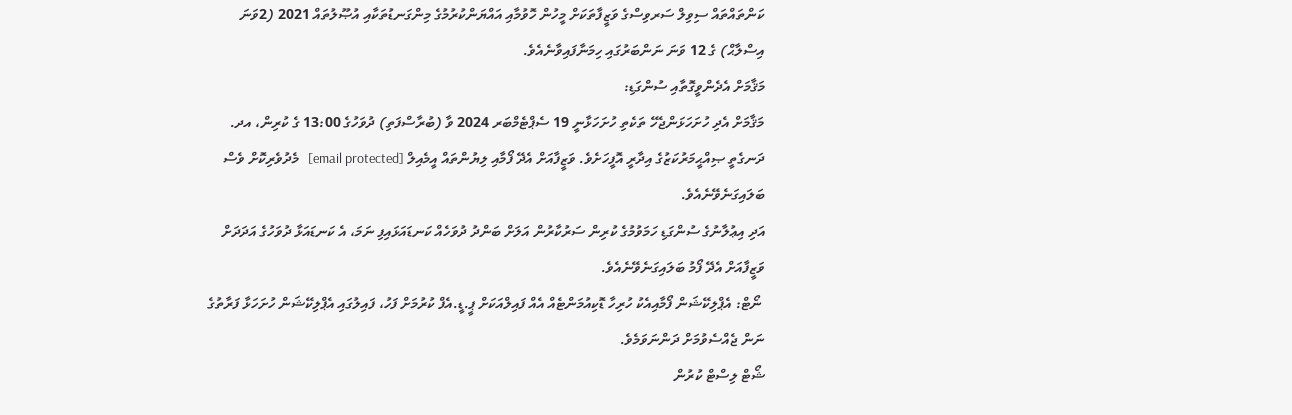ކަންތައްތައް ސިވިލް ސަރވިސްގެ ވަޒީފާތަކަށް މީހުން ހޮވުމާއި އައްޔަންކުރުމުގެ މިންގަނޑުތަކާއި އުޞޫލުތައް 2021 (2ވަނަ އިސްލާޙް) ގެ 12 ވަނަ ނަންބަރުގައި ހިމަނާފައިވާނެއެވެ.
މަޤާމަށް އެދެންވީގޮތާއި ސުންގަޑި:
މަޤާމަށް އެދި ހުށަހަޅަންޖެހޭ ތަކެތި ހުށަހަޅާނީ 19 ސެޕްޓެމްބަރ 2024 ވާ (ބުރާސްފަތި) ދުވަހުގެ 13:00 ގެ ކުރިން، އދ. ދަނގެތީ ޞިއްޙީމަރުކަޒުގެ އިދާރީ އޮފީހަށެވެ. ވަޒީފާއަށް އެދޭ ފޯމާއި ލިޔުންތައް އީމެއިލް [email protected]   މެދުވެރިކޮށް ވެސް ބަލައިގަނެވޭނެއެވެ.
އަދި އިޢުލާނުގެ ސުންގަޑި ހަމަވުމުގެ ކުރިން ސަރުކާރުން އަލަށް ބަންދު ދުވަހެއް ކަނޑައަޅައިފި ނަމަ، އެ ކަނޑައަޅާ ދުވަހުގެ އަދަދަށް ވަޒީފާއަށް އެދޭ ފޯމު ބަލައިގަނެވޭނެއެވެ.
 ނޯޓް: އެޕްލިކޭޝަން ފޯމާއިއެކު ހުރިހާ ޑޮކިއުމަންޓެއް އެއް ފައިލްއަކަށް ޕީ.ޑީ.އެފް ކުރުމަށް ފަހު، ފައިލުގައި އެޕްލިކޭޝަން ހުށަހަޅާ ފަރާތުގެ ނަން ޖެއްސެވުމަށް ދަންނަވަމެވެ.
ޝޯޓް ލިސްޓް ކުރުން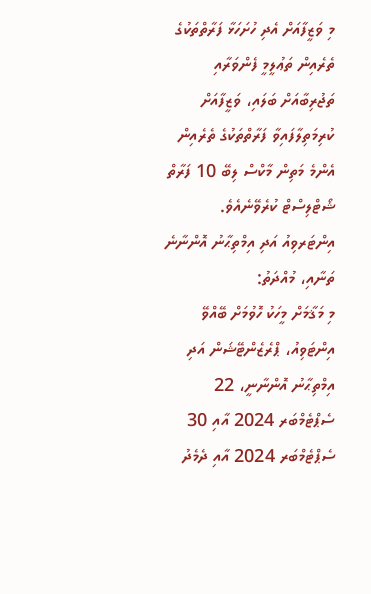މި ވަޒީފާއަށް އެދި ހުށަހަޅާ ފަރާތްތަކުގެ ތެރެއިން ތަޢުލީމީ ފެންވަރާއި ތަޖުރިބާއަށް ބަލައި، ވަޒީފާއަށް  ކުރިމަތިލާފައިވާ ފަރާތްތަކުގެ ތެރެއިން އެންމެ މަތިން މާކްސް ލިބޭ 10 ފަރާތް ޝޯޓްލިސްޓް ކުރެވޭނެއެވެ.
އިންޓަރވިއު އަދި އިމްތިޙާނު އޮންނާނެ ތަނާއި، މުއްދަތު:
މި މަޤާމަށް މީހަކު ހޮވުމަށް ބޭއްވޭ އިންޓަވިއު، ޕްރެޒެންޓޭޝަން އަދި އިމްތިޙާނު އޮންނާނީ، 22 ސެޕްޓެމްބަރ 2024 އާއި 30 ސެޕްޓެމްބަރ 2024 އާއި ދެމެދު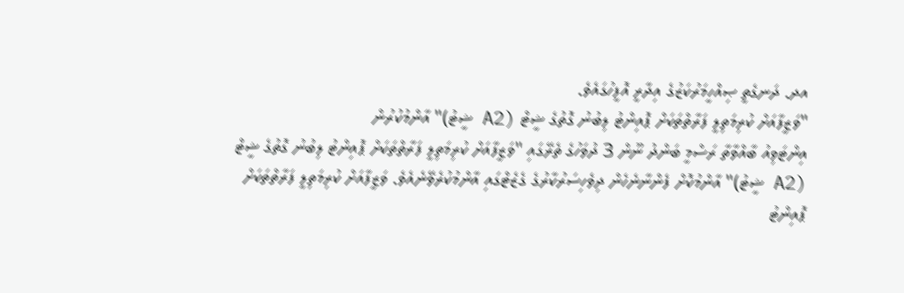އދ. ދަނގެތީ ޞިއްހީމަރުކަޒުގެ އިދާރީ އޮފީހުގައެވެ.
"ވަޒީފާއަށް ކުރިމަތިލީ ފަރާތްތަކަށް ޕޮއިންޓު ލިބުނު ގޮތުގެ ޝީޓް (A2 ޝީޓު)" އާންމުކުރުން
އިންޓަވިއު ބާއްވާތާ ރަސްމީ ބަންދު ނޫން 3 ދުވަހުގެ ތެރޭގައި "ވަޒީފާއަށް ކުރިމަތިލީ ފަރާތްތަކަށް ޕޮއިންޓު ލިބުނު ގޮތުގެ ޝީޓް (A2 ޝީޓު)" އާންމުކޮށް ފެންނާނެހެން ދިވެހިސަރުކާރުގެ ގެޒެޓްގައި އާންމުކުރެވޭނެއެވެ. ވަޒީފާއަށް ކުރިމަތިލީ ފަރާތްތަކަށް ޕޮއިންޓު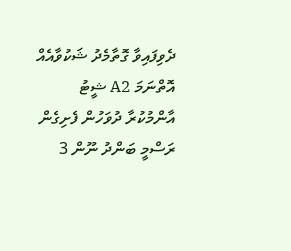ދެވިފައިވާ ގޮތާމެދު ޝަކުވާއެއް އޮތްނަމަ A2 ޝީޓު އާންމުކުރާ ދުވަހުން ފެށިގެން ރަސްމީ ބަންދު ނޫން 3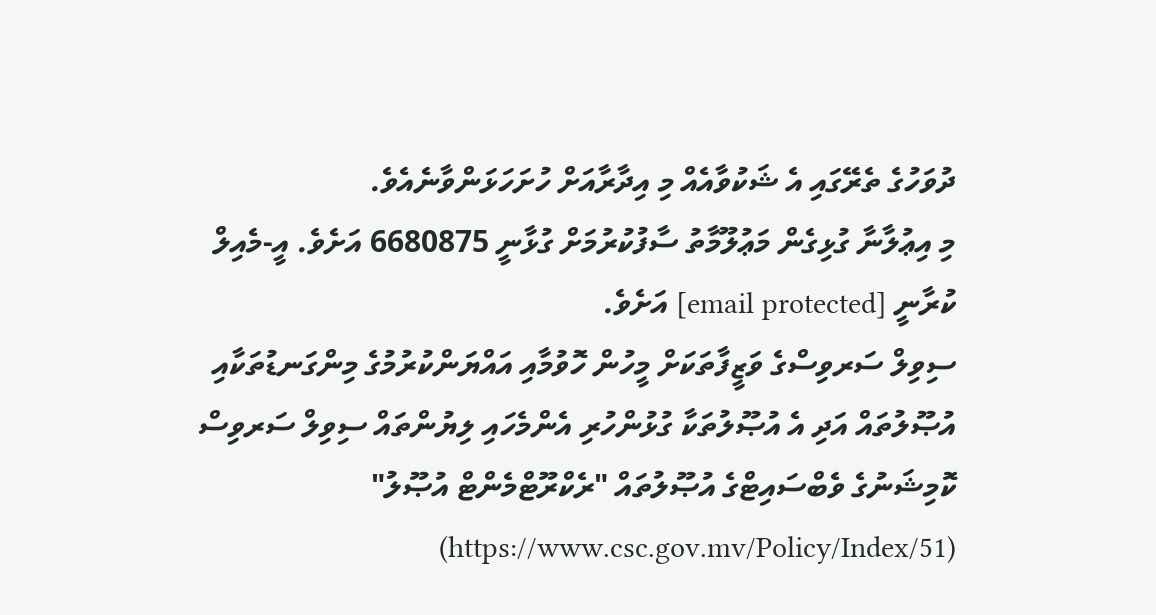ދުވަހުގެ ތެރޭގައި އެ ޝަކުވާއެއް މި އިދާރާއަށް ހުށަހަޅަންވާނެއެވެ.
މި އިޢުލާނާ ގުޅިގެން މަޢުލޫމާތު ސާފުކުރުމަށް ގުޅާނީ 6680875 އަށެވެ. އީ-މެއިލް ކުރާނީ [email protected] އަށެވެ.
ސިވިލް ސަރވިސްގެ ވަޒީފާތަކަށް މީހުން ހޮވުމާއި އައްޔަންކުރުމުގެ މިންގަނޑުތަކާއި އުޞޫލުތައް އަދި އެ އުޞޫލުތަކާ ގުޅުންހުރި އެންމެހައި ލިޔުންތައް ސިވިލް ސަރވިސް ކޮމިޝަނުގެ ވެބްސައިޓްގެ އުޞޫލުތައް "ރެކްރޫޓްމެންޓް އުޞޫލު" (https://www.csc.gov.mv/Policy/Index/51)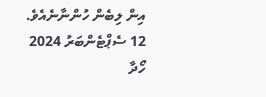އިން ލިބެން ހުންނާނެއެވެ.
12 ސެޕްޓެންބަރު 2024
ހޯދާ